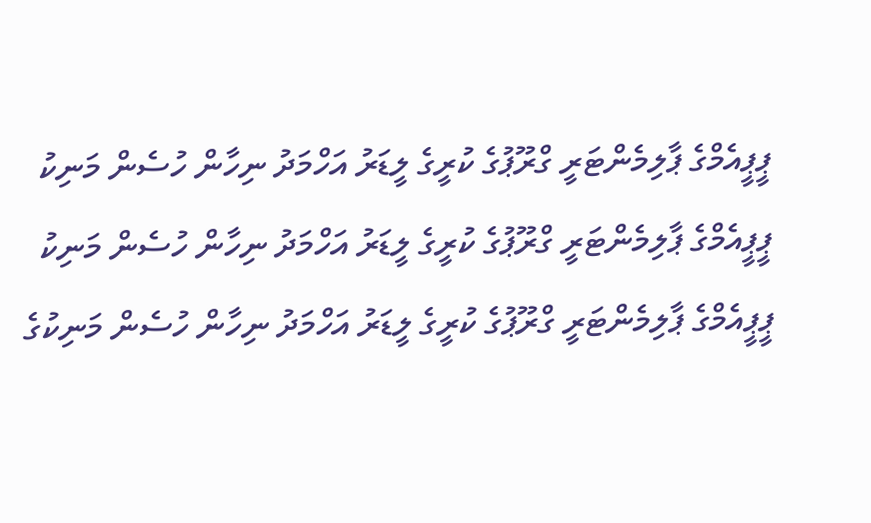ޕީޕީއެމްގެ ޕާލިމެންޓަރީ ގްރޫޕުގެ ކުރީގެ ލީޑަރު އަހްމަދު ނިހާން ހުސެން މަނިކު
ޕީޕީއެމްގެ ޕާލިމެންޓަރީ ގްރޫޕުގެ ކުރީގެ ލީޑަރު އަހްމަދު ނިހާން ހުސެން މަނިކު
ޕީޕީއެމްގެ ޕާލިމެންޓަރީ ގްރޫޕުގެ ކުރީގެ ލީޑަރު އަހްމަދު ނިހާން ހުސެން މަނިކުގެ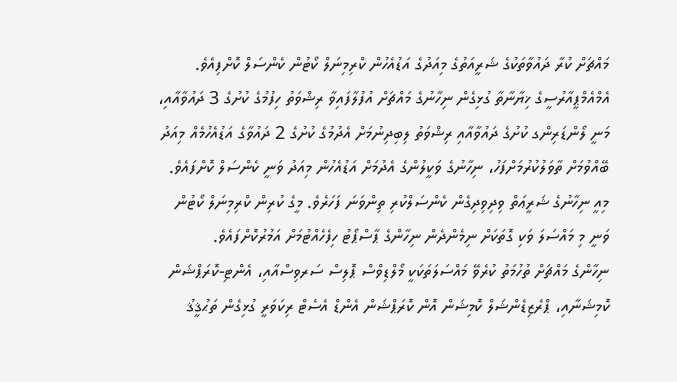މައްޗަށް ކުރާ ދައުވާތަކުގެ ޝަރީއަތުގެ މިއަދުގެ އަޑުއެހުން ކްރިމިނަލް ކޯޓުން ކެންސަލް ކޮށްފިއެވެ.
އެމްއެމްޕީއާރުސީގެ ޚިޔާނާތާ ގުޅިގެން ނިހާނުގެ މައްޗަށް އުފުލާފައިވާ ރިޝްވަތު ހިފުމުގެ ކުށުގެ 3 ދައުވާއާއި، މަނީ ލޯންޑަރިންގ ކުށުގެ ދައުވާއާއި ރިޝްވަތު ލިބިދިނުމަށް އެދުމުގެ ކުށުގެ 2 ދައުވާގެ އަޑުއެހުމެއް މިއަދު ބޭއްވުމަށް ތާވަލުކުރުމަށްފަހު، ނިހާނުގެ ވަކީލުންގެ އެދުމަށް އަޑުއެހުން މިއަދު ވަނީ ކެންސަލް ކޮށްފައެވެ. މިއީ ނިހާނުގެ ޝަރީޢަތް ވިދިވިދިގެން ކެންސަލްކުރި ތިންވަނަ ފަހަރެވެ. މީގެ ކުރިން ކްރިމިނަލް ކޯޓުން ވަނީ މި މައްސަލަ ވަކި ގޮތަކަށް ނިމެންދެން ނިހާންގެ ޕާސްޕޯޓު ހިފެހެއްޓުމަށް އަމުރުކޮށްފައެވެ.
ނިހާންގެ މައްޗަށް ތުހުމަތު ކުރެވޭ މައްސަލަތަކަކީ މޯލްޑިވްސް ޕޮލިސް ސަރވިސްއާއި، އެންޓި-ކޮރަޕްޝަން ކޮމިޝަނާއި، ޕްރެޒިޑެންޝަލް ކޮމިޝަން އޮން ކޮރަޕްޝަން އެންޑް އެސެޓް ރިކަވަރީ ގުޅިގެން ތަޙުޤީޤު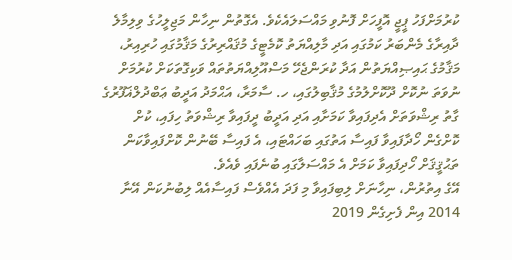ކުރުމަށްފަހު ޕީޖީ އޮފީހަށް ފޮނުވި މައްސަލައެކެވެ. އެގޮތުން ނިހާން މަޖިލީހުގެ ވިލިމާލެ ދާއިރާގެ މެންބަރު ކަމުގައި އަދި މާލިއްޔަތު ކޮމެޓީގެ މުޤައްރިރުގެ މަޤާމުގައި ހުރިއިރު، މަޤާމުގެ ޙައިޞިއްޔަތުން އަދާ ކުރަންޖެހޭ މަސްއޫލިއްޔަތުތައް ވަކިގޮތަކަށް ކުރުމަށް ނުވަތަ ނުކޮށް ދޫކޮށްލުމުގެ މުޤާބިލުގައި، ހ. ސާމަރާ، އަޙްމަދު އަދީބު ޢަބްދުލްޣަފޫރުގެ ގާތު ރިޝްވަތަށް އެދިފައިވާ ކަމަށާއި އަދި އަދީބު ދީފައިވާ ރިޝްވަތު ހިފައި، ކުށް ކޮށްގެން ހޯދާފައިވާ ފައިސާ އަތުގައި ބަހައްޓައި، އެ ފައިސާ ބޭނުން ކޮށްފައިވާކަން ތަޙުޤީޤަށް ހޯދިފައިވާ ކަމަށް އެ މައްސަލާގައި ބުނެފައި ވެއެވެ.
އޭގެ އިތުރުން، ނިހާނަށް ލިބިފައިވާ މި ފަދަ އެއްވެސް ފައިސާއެއް ލިބުނުކަން އޭނާ 2014 އިން ފެށިގެން 2019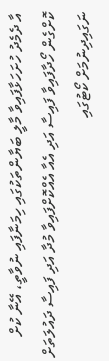އާ ދެމެދު ހުށަހަޅާފައިވާ މާލީ ބަޔާންތަކުގައި ހިމަނާފައި ނުވާތީ، އޭނާ ކުށް ކޮށްގެން ހޯދާފައިވާ ފައިސާ އަދި އެއާ އެއްކޮށްފައިވާ މުދާ އަދި ފައިސާ ދައުލަތަށް ނަގައިދިނުމަށް ކޯޓުގައި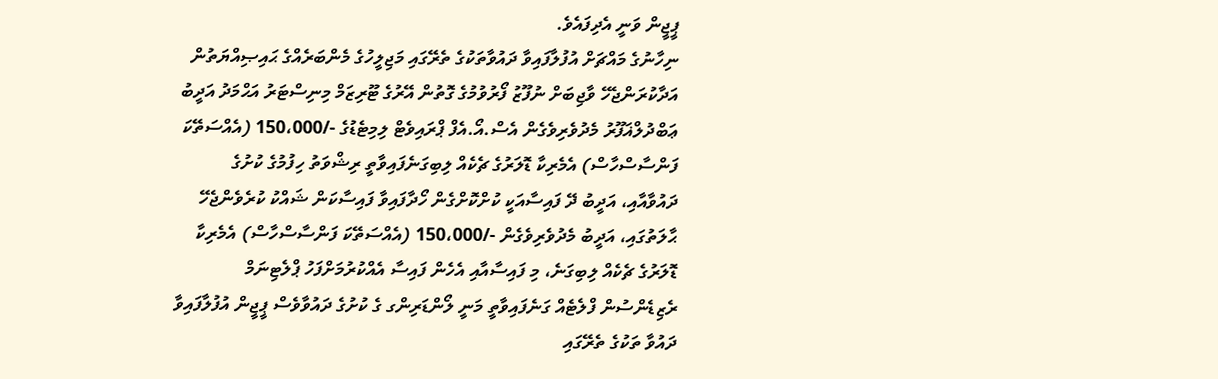ޕީޖީން ވަނީ އެދިފައެވެ.
ނިހާނުގެ މައްޗަށް އުފުލާފައިވާ ދައުވާތަކުގެ ތެރޭގައި މަޖިލީހުގެ މެންބަރެއްގެ ޙައިޞިއްޔަތުން އަދާކުރަންޖެހޭ ވާޖިބަށް ނުފޫޒު ފޯރުވުމުގެ ގޮތުން އޭރުގެ ޓޫރިޒަމް މިނިސްޓަރު އަޙްމަދު އަދީބު ޢަބްދުލްޣަފޫރު މެދުވެރިވެގެން އެސް.އޯ.އެފް ޕްރައިވެޓް ލިމިޓެޑުގެ -/150،000 (އެއްސަތޭކަ ފަންސާސްހާސް) އެމެރިކާ ޑޮލަރުގެ ޗެކެއް ލިބިގަނެފައިވާތީ ރިޝްވަތު ހިފުމުގެ ކުށުގެ ދައުވާއާއި، އަދީބު ދޭ ފައިސާއަކީ ކުށްކޮށްގެން ހޯދާފައިވާ ފައިސާކަން ޝައްކު ކުރެވެންޖެހޭ ޙާލަތުގައި، އަދީބު މެދުވެރިވެގެން -/150،000 (އެއްސަތޭކަ ފަންސާސްހާސް) އެމެރިކާ ޑޮލަރުގެ ޗެކެއް ލިބިގަނެ، މި ފައިސާއާއި އެހެން ފައިސާ އެއްކުރުމަށްފަހު ޕްލެޓިނަމް ރެޒިޑެންސުން ފްލެޓެއް ގަނެފައިވާތީ މަނީ ލޯންޑަރިންގ ގެ ކުށުގެ ދައުވާވެސް ޕީޖީން އުފުލާފައިވާ ދައުވާ ތަކުގެ ތެރޭގައި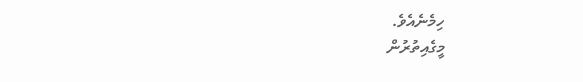ހިމެނެއެވެ.
މީގެއިތުރުން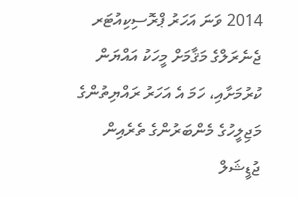2014 ވަނަ އަހަރު ޕްރޮސިކިއުޓަރ ޖެނެރަލްގެ މަޤާމަށް މީހަކު އައްޔަން ކުރުމަށާއި، ހަމަ އެ އަހަރު ރައްޔިތުންގެ މަޖިލީހުގެ މެންބަރުންގެ ތެރެއިން ޖުޑީޝަލް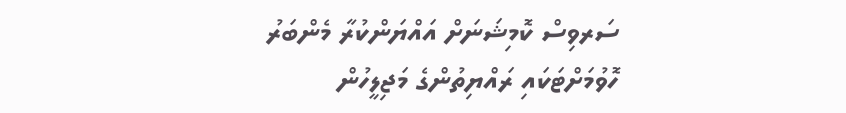ސަރވިސް ކޮމިޝަނަށް އައްޔަންކުރާ މެންބަރު ހޮވުމަށްޓަކައި ރައްޔިތުންގެ މަޖިލީހުން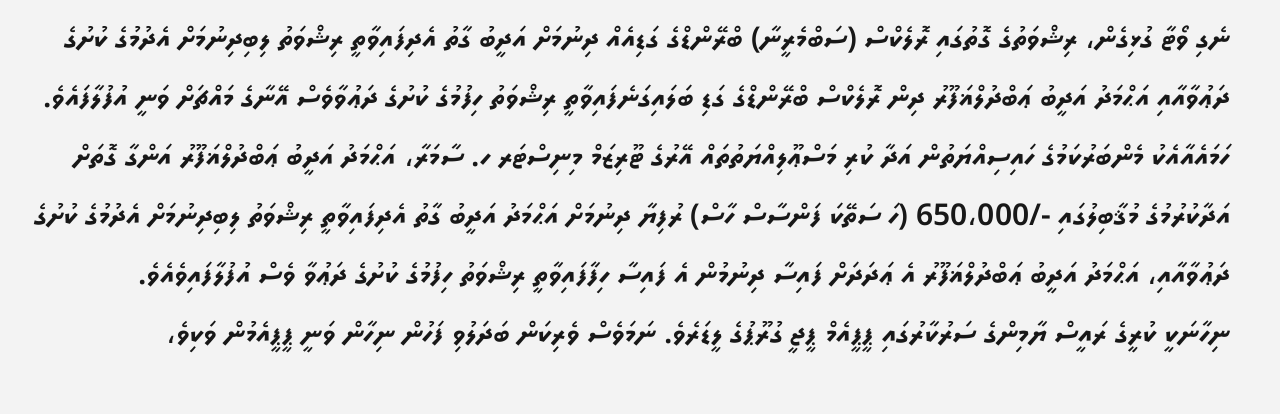ނެގި ވޯޓާ ގުޅިގެން، ރިޝްވަތުގެ ގޮތުގައި ރޮލެކްސް (ސަބްމެރީނާ) ބްރޭންޑްގެ ގަޑިއެއް ދިނުމަށް އަދީބު ގާތު އެދިފައިވާތީ ރިޝްވަތު ލިބިދިނުމަށް އެދުމުގެ ކުށުގެ ދަޢުވާއާއި އަޙްމަދު އަދީބު ޢަބްދުލްޣަފޫރު ދިން ރޮލެކްސް ބްރޭންޑްގެ ގަޑި ބަލައިގަނެފައިވާތީ ރިޝްވަތު ހިފުމުގެ ކުށުގެ ދަޢުވާވެސް އޭނާގެ މައްޗަށް ވަނީ އުފުލާފައެވެ.
ހަމައެއާއެކު މެންބަރުކަމުގެ ހައިސިއްޔަތުން އަދާ ކުރި މަސްޢޫލިއްޔަތުތައް އޭރުގެ ޓޫރިޒަމް މިނިސްޓަރ ހ. ސާމަރާ، އަޙްމަދު އަދީބު ޢަބްދުލްޣަފޫރު އަންގާ ގޮތަށް އަދާކުރުމުގެ މުޤާބިލުގައި -/650،000 (ހަ ސަތޭކަ ފަންސާސް ހާސް) ރުފިޔާ ދިނުމަށް އަޙްމަދު އަދީބު ގާތު އެދިފައިވާތީ ރިޝްވަތު ލިބިދިނުމަށް އެދުމުގެ ކުށުގެ ދަޢުވާއާއި، އަޙްމަދު އަދީބު ޢަބްދުލްޣަފޫރު އެ ޢަދަދަށް ފައިސާ ދިނުމުން އެ ފައިސާ ހިފާފައިވާތީ ރިޝްވަތު ހިފުމުގެ ކުށުގެ ދަޢުވާ ވެސް އުފުލާފައިވެއެވެ.
ނިހާނަކީ ކުރީގެ ރައީސް ޔާމިންގެ ސަރުކާރުގައި ޕީޕީއެމް ޕީޖީ ގުރޫޕުގެ ލީޑަރެވެ. ނަމަވެސް ވެރިކަން ބަދަލުވި ފަހުން ނިހާން ވަނީ ޕީޕީއެމުން ވަކިވެ،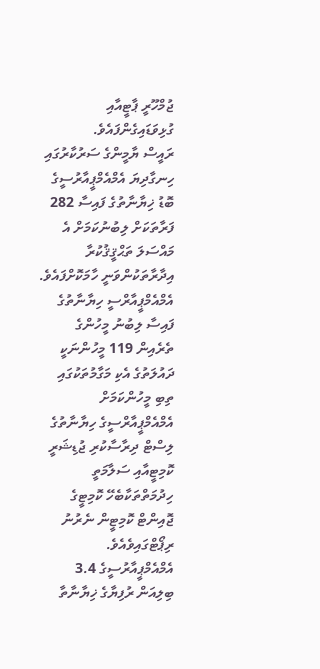ޖުމްހޫރީ ޕާޓީއާއި ގުޅިވަޑައިގެންފައެވެ.
ރައީސް ޔާމީންގެ ސަރުކާރުގައި ހިނގާދިޔަ އެމްއެމްޕީއާރުސީގެ ބޮޑު ޚިޔާނާތުގެ ފައިސާ 282 ފަރާތަކަށް ލިބުނުކަމަށް އެ މައްސަލަ ތަޙްޤީޤުކުރާ އިދާރާތަކުންވަނީ ހާމަކޮށްފައެވެ. އެމްއެމްޕީއާރްސީ ހިޔާނާތުގެ ފައިސާ ލިބުނު މީހުންގެ ތެރެއިން 119 މީހުންނަކީ ދައުލަތުގެ އެކި މަގާމުތަކުގައި ތިބި މީހުންކަމަށް އެމްއެމްޕީއާރްސީގެ ހިޔާނާތުގެ ލިސްޓް ދިރާސާކުރި ޖުޑިޝަރީ ކޮމިޓީއާއި ސަލާމަތީ ހިދުމަތްތަކާބެހޭ ކޮމިޓީގެ ޖޮއިންޓް ކޮމިޓީން ނެރުނު ރިޕޯޓްގައިވެއެވެ.
އެމްއެމްޕީއާރުސީގެ 3.4 ބިލިއަން ރުފިޔާގެ ޚިޔާނާތާ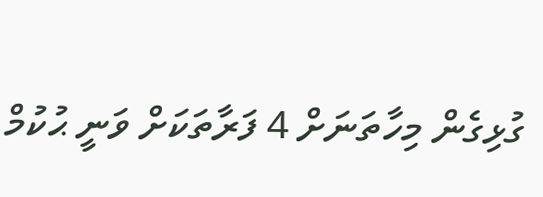ގުޅިގެން މިހާތަނަށް 4 ފަރާތަކަށް ވަނީ ޙުކުމް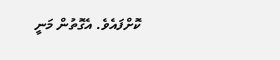ކޮށްފައެވެ. އެގޮތުން މަނީ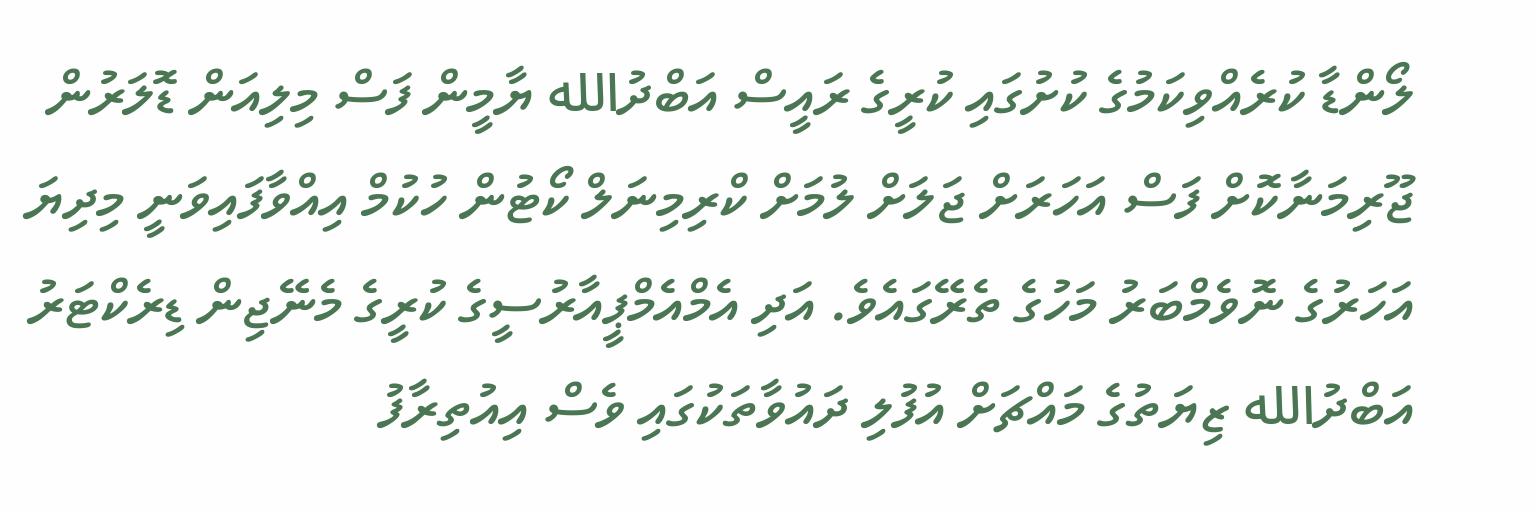ލޯންޑާ ކުރެއްވިކަމުގެ ކުށުގައި ކުރީގެ ރައީސް އަބްދުالله ޔާމީން ފަސް މިލިއަން ޑޮލަރުން ޖޫރިމަނާކޮށް ފަސް އަހަރަށް ޖަލަށް ލުމަށް ކްރިމިނަލް ކޯޓުން ހުކުމް އިއްވާފައިވަނީ މިދިޔަ އަހަރުގެ ނޮވެމްބަރު މަހުގެ ތެރޭގައެވެ. އަދި އެމްއެމްޕީއާރުސީގެ ކުރީގެ މެނޭޖިން ޑިރެކްޓަރު އަބްދުالله ޒިޔަތުގެ މައްޗަށް އުފުލި ދައުވާތަކުގައި ވެސް އިއުތިރާފު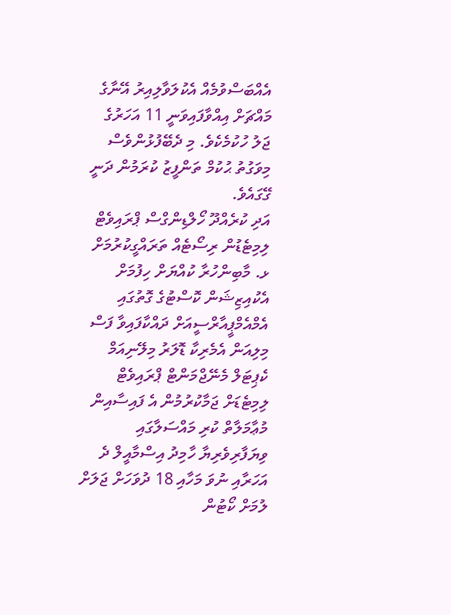އެއްބަސްވުމެއް އެކުލަވާލިއިރު އޭނާގެ މައްޗަށް އިއްވާފައިވަނީ 11 އަހަރުގެ ޖަލު ހުކުމެކެވެ. މި ދެބޭފުޅުންވެސް މިވަގުތު ޙުކުމް ތަންފީޒު ކުރަމުން ދަނީ ގޭގައެވެ.
އަދި ކުރެއްދޫ ހޯލްޑިންގްސް ޕްރައިވެޓް ލިމިޓެޑުން ރިސޯޓެއް ތަރައްގީކުރުމަށް ޅ. މާބިންހުރާ ކުއްޔަށް ހިފުމަށް އެކުއިޒިޝަން ކޮސްޓުގެ ގޮތުގައި އެމްއެމްޕީއާރްސީއަށް ދައްކާފައިވާ ފަސް މިލިއަން އެމެރިކާ ޑޮލަރު މިލޭނިއަމް ކެޕިޓަލް މެނޭޖްމަންޓް ޕްރައިވެޓް ލިމިޓެޑަށް ޖަމާކުރުމުން އެ ފައިސާއިން މުޢާމަލާތް ކުރި މައްސަލާގައި ވިޔަފާރިވެރިޔާ ހާމިދު އިސްމާއީލް ދެ އަހަރާއި ނުވަ މަހާއި 18 ދުވަހަށް ޖަލަށް ލުމަށް ކޯޓުން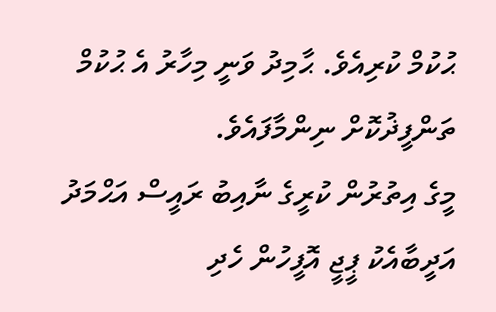ޙުކުމް ކުރިއެވެ. ޙާމިދު ވަނީ މިހާރު އެ ޙުކުމް ތަންފީޛުކޮށް ނިންމާފައެވެ.
މީގެ އިތުރުން ކުރީގެ ނާއިބު ރައީސް އަޙްމަދު އަދީބާއެކު ޕީޖީ އޮފީހުން ހެދި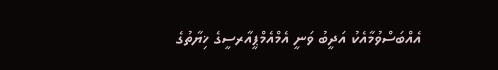އެއްބަސްވުމާއެކު އަދީބު ވަނީ އެމްއެމްޕީއާރސީގެ ޚިޔާތުގެ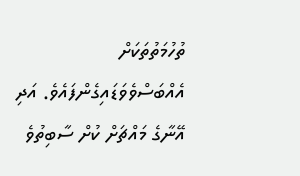ތުހުމަތުތަކަށް އެއްބަސްވެވަޑައިގެންފައެވެ. އަދި އޭނާގެ މައްޗަށް ކުށް ސާބިތުވެ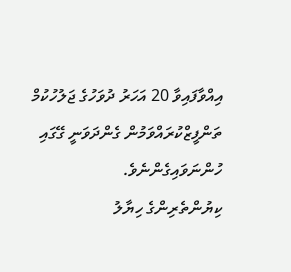އިއްވާފައިވާ 20 އަހަރު ދުވަހުގެ ޖަލުހުކުމް ތަންފީޒްކުރައްވަމުން ގެންދަވަނީ ގޭގައި ހުންނަވައިގެންނެވެ.
ކިޔުންތެރިންގެ ހިޔާލު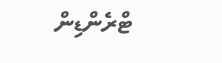ޓްރެންޑިން